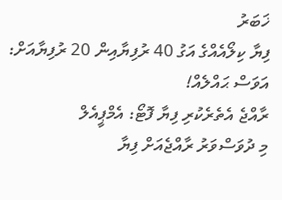ޚަބަރު
ފިޔާ ކިލޯއެއްގެ އަގު 40 ރުފިޔާއިން 20 ރުފިޔާއަށް: އަވަސް ޙައްލެއް!
ރާއްޖެ އެތެރެކުރި ފިޔާ ފޮޓޯ: އެމްޕީއެލް
މި ދުވަސްވަރު ރާއްޖެއަށް ފިޔާ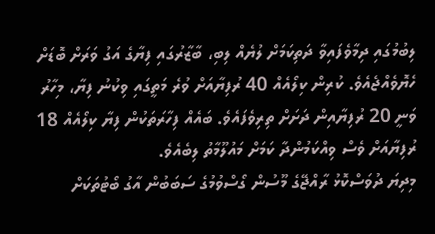ލިބުމުގައި ދިމާވެފައިވާ ދަތިކަމަށް ލުޔެއް ލިބި، ބާޒާރުގައި ފިޔާގެ އަގު ވަރަށް ބޮޑަށް ހެޔޮވެއްޖެއެވެ. ކުރިން ކިލޯއެއް 40 ރުފިޔާއަށް ވުރެ މަތީގައި ވިކުނު ފިޔާ، މިހާރު ވަނީ 20 ރުފިޔާއިން ދަށަށް ތިރިވެފައެވެ. ބައެއް ފިހާރަތަކުން ފިޔާ ކިލޯއެއް 18 ރުފިޔާއަށް ވެސް ވިއްކަމުންދާ ކަމަށް މައުލޫމާތު ލިބެއެވެ.
މިދިޔަ ދުވަސްކޮޅު ރާއްޖޭގެ މޫސުން ގޯސްވުމުގެ ސަބަބުން އާގު ބޯޓުތަކަށް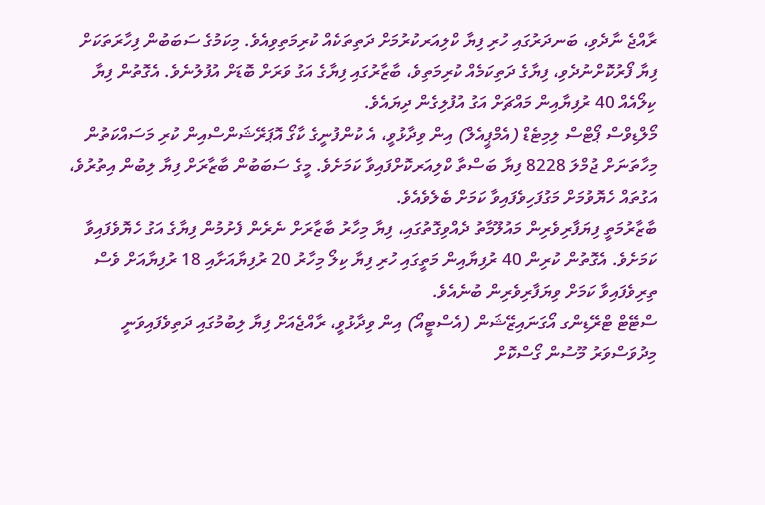ރާއްޖެ ނާދެވި، ބަނދަރުގައި ހުރި ފިޔާ ކްލިއަރކުރުމަށް ދަތިތަކެއް ކުރިމަތިވިއެވެ. މިކަމުގެ ސަބަބުން ފިހާރަތަކަށް ފިޔާ ފޯރުކޮށްނުދެވި، ފިޔާގެ ދަތިކަމެއް ކުރިމަތިވެ، ބާޒާރުގައި ފިޔާގެ އަގު ވަރަށް ބޮޑަށް އުފުލުނެވެ. އެގޮތުން ފިޔާ ކިލޯއެއް 40 ރުފިޔާއިން މައްޗަށް އަގު އުފުލިގެން ދިޔައެވެ.
މޯލްޑިވްސް ޕޯޓްސް ލިމިޓެޑް (އެމްޕީއެލް) އިން ވިދާޅުވީ، އެ ކުންފުނީގެ ކާގޯ އޮޕަރޭޝަންސްއިން ކުރި މަސައްކަތުން މިހާތަނަށް ޖުމްލަ 8228 ފިޔާ ބަސްތާ ކްލިއަރކޮށްފައިވާ ކަމަށެވެ. މީގެ ސަބަބުން ބާޒާރަށް ފިޔާ ލިބުން އިތުރުވެ، އަގުތައް ހެޔޮވުމަށް މަގުފަހިވެފައިވާ ކަމަށް ބެލެވެއެވެ.
ބާޒާރުމަތީ ފިޔަފާރިވެރިން މައުލޫމާތު ދެއްވިގޮތުގައި، ފިޔާ މިހާރު ބާޒާރަށް ނެރެން ފެށުމުން ފިޔާގެ އަގު ހެޔޮވެފައިވާ ކަމަށެވެ. އެގޮތުން ކުރިން 40 ރުފިޔާއިން މަތީގައި ހުރި ފިޔާ ކިލޯ މިހާރު 20 ރުފިޔާއަށާއި 18 ރުފިޔާއަށް ވެސް ތިރިވެފައިވާ ކަމަށް ވިޔަފާރިވެރިން ބުނެއެވެ.
ސްޓޭޓް ޓްރޭޑިންގ އޯގަނައިޒޭޝަން (އެސްޓީއޯ) އިން ވިދާޅުވީ، ރާއްޖެއަށް ފިޔާ ލިބުމުގައި ދަތިވެފައިވަނީ މިދުވަސްވަރު މޫސުން ގޯސްކޮށް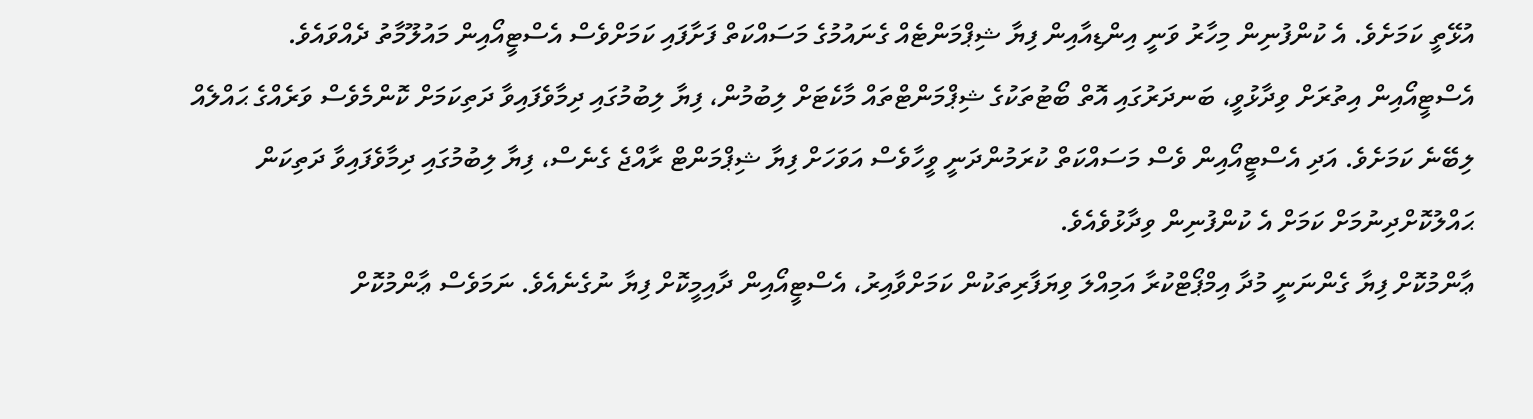އުޅޭތީ ކަމަށެވެ. އެ ކުންފުނިން މިހާރު ވަނީ އިންޑިއާއިން ފިޔާ ޝިޕްމަންޓެއް ގެނައުމުގެ މަސައްކަތް ފަށާފައި ކަމަށްވެސް އެސްޓީއޯއިން މައުލޫމާތު ދެއްވައެވެ.
އެސްޓީއޯއިން އިތުރަށް ވިދާޅުވީ، ބަނދަރުގައި އޮތް ބޯޓުތަކުގެ ޝިޕްމަންޓްތައް މާކެޓަށް ލިބުމުން، ފިޔާ ލިބުމުގައި ދިމާވެފައިވާ ދަތިކަމަށް ކޮންމެވެސް ވަރެއްގެ ޙައްލެއް ލިބޭނެ ކަމަށެވެ. އަދި އެސްޓީއޯއިން ވެސް މަސައްކަތް ކުރަމުންދަނީ ވީހާވެސް އަވަހަށް ފިޔާ ޝިޕްމަންޓް ރާއްޖެ ގެނެސް، ފިޔާ ލިބުމުގައި ދިމާވެފައިވާ ދަތިކަން ޙައްލުކޮށްދިނުމަށް ކަމަށް އެ ކުންފުނިން ވިދާޅުވެއެވެ.
ޢާންމުކޮށް ފިޔާ ގެންނަނީ މުދާ އިމްޕޯޓްކުރާ އަމިއްލަ ވިޔަފާރިތަކުން ކަމަށްވާއިރު، އެސްޓީއޯއިން ދާއިމީކޮށް ފިޔާ ނުގެނެއެވެ. ނަމަވެސް ޢާންމުކޮށް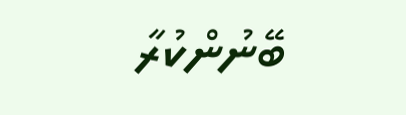ބޭނުންކުރާ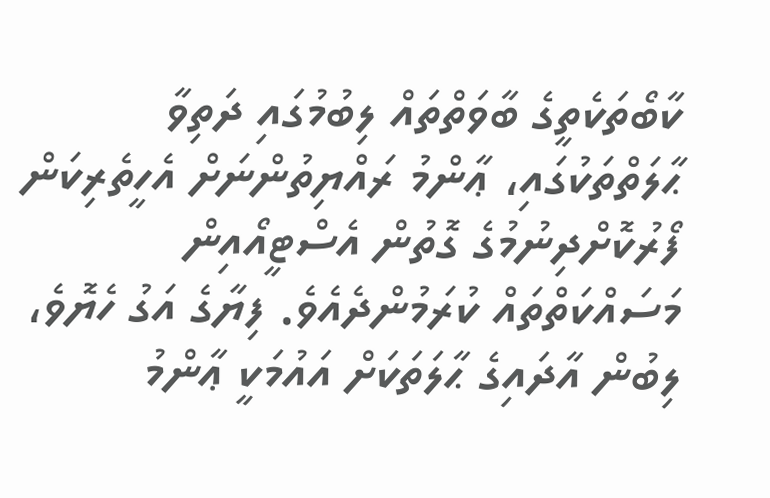ކާބޯތަކެތީގެ ބާވަތްތައް ލިބުމުގައި ދަތިވާ ޙާލަތްތަކުގައި، ޢާންމު ރައްޔިތުންނަށް އެހީތެރިކަން ފޯރުކޮށްދިނުމުގެ ގޮތުން އެސްޓީއޯއިން މަސައްކަތްތައް ކުރަމުންދެއެވެ. ފިޔާގެ އަގު ހެޔޮވެ، ލިބުން އާދައިގެ ޙާލަތަކަށް އައުމަކީ ޢާންމު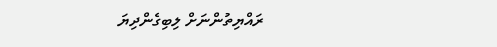ރައްޔިތުންނަށް ލިބިގެންދިޔަ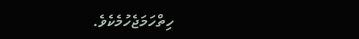ހިތްހަމަޖެހުމެކެވެ.